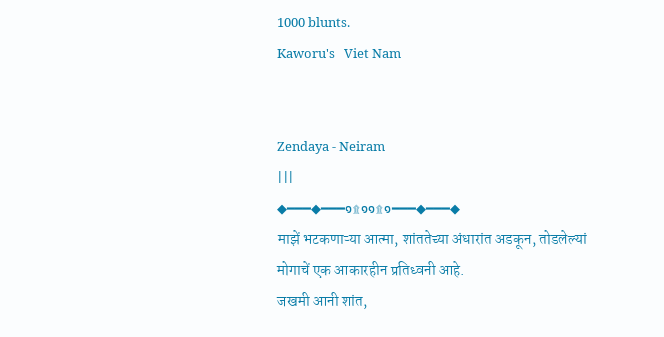1000 blunts.
Kaworu's   Viet Nam


Zendaya - Neiram
|||
◆━━━◆━━━๑۩๑๑۩๑━━━◆━━━◆
माझें भटकणाऱ्या आत्मा, शांततेच्या अंधारांत अडकून, तोडलेल्यां मोगाचें एक आकारहीन प्रतिध्वनी आहे.
जखमी आनी शांत,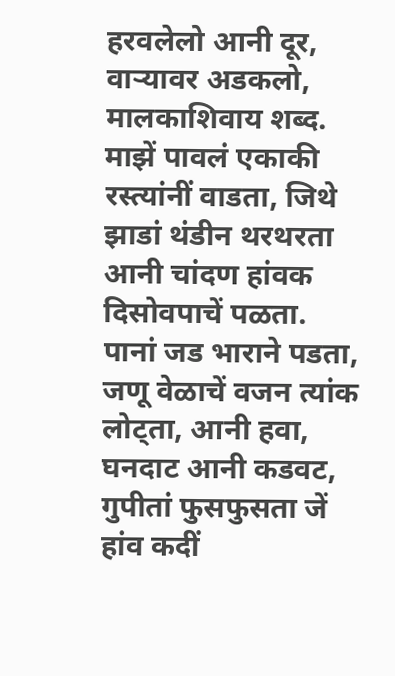हरवलेलो आनी दूर, वाऱ्यावर अडकलो, मालकाशिवाय शब्द.
माझें पावलं एकाकी रस्त्यांनीं वाडता, जिथे झाडां थंडीन थरथरता आनी चांदण हांवक दिसोवपाचें पळता.
पानां जड भाराने पडता, जणू वेळाचें वजन त्यांक लोट्ता, आनी हवा, घनदाट आनी कडवट, गुपीतां फुसफुसता जें हांव कदीं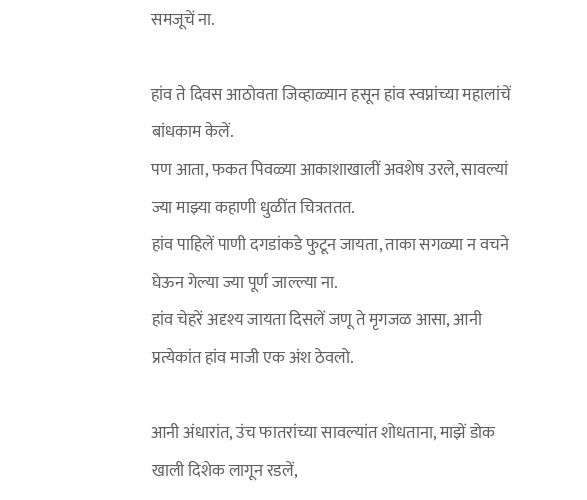समजूचें ना.

हांव ते दिवस आठोवता जिव्हाळ्यान हसून हांव स्वप्नांच्या महालांचें बांधकाम केलें.
पण आता, फकत पिवळ्या आकाशाखालीं अवशेष उरले, सावल्यां ज्या माझ्या कहाणी धुळींत चित्रततत.
हांव पाहिलें पाणी दगडांकडे फुटून जायता, ताका सगळ्या न वचने घेऊन गेल्या ज्या पूर्ण जाल्ल्या ना.
हांव चेहरें अदृश्य जायता दिसलें जणू ते मृगजळ आसा, आनी प्रत्येकांत हांव माजी एक अंश ठेवलो.

आनी अंधारांत, उंच फातरांच्या सावल्यांत शोधताना, माझें डोक खाली दिशेक लागून रडलें,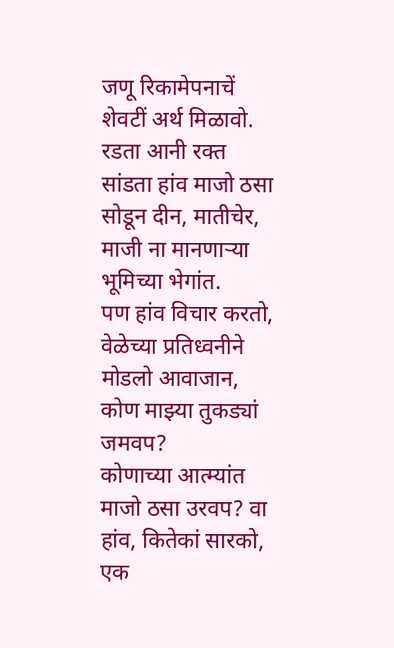जणू रिकामेपनाचें शेवटीं अर्थ मिळावो.
रडता आनी रक्त सांडता हांव माजो ठसा सोडून दीन, मातीचेर, माजी ना मानणाऱ्या भूमिच्या भेगांत.
पण हांव विचार करतो, वेळेच्या प्रतिध्वनीने मोडलो आवाजान, कोण माझ्या तुकड्यां जमवप?
कोणाच्या आत्म्यांत माजो ठसा उरवप? वा हांव, कितेकां सारको, एक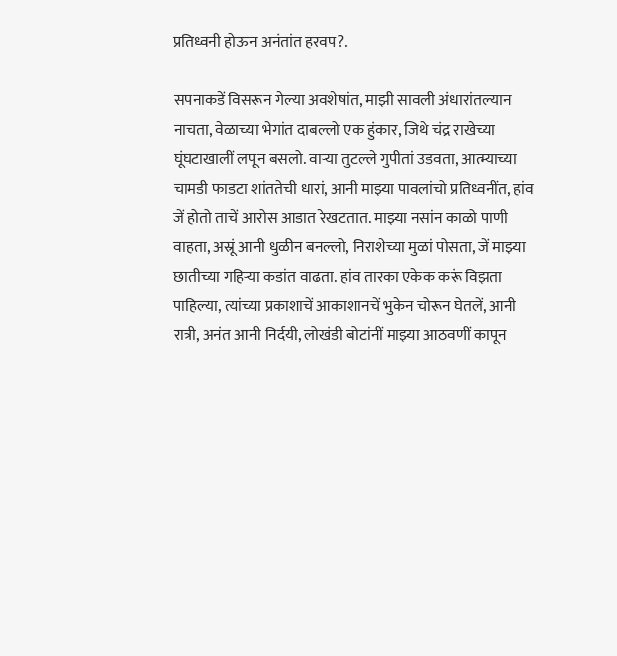प्रतिध्वनी होऊन अनंतांत हरवप?.

सपनाकडें विसरून गेल्या अवशेषांत, माझी सावली अंधारांतल्यान नाचता, वेळाच्या भेगांत दाबल्लो एक हुंकार, जिथे चंद्र राखेच्या घूंघटाखालीं लपून बसलो. वाऱ्या तुटल्ले गुपीतां उडवता, आत्म्याच्या चामडी फाडटा शांततेची धारां, आनी माझ्या पावलांचो प्रतिध्वनींत, हांव जें होतो ताचें आरोस आडात रेखटतात. माझ्या नसांन काळो पाणी वाहता, अस्रूं आनी धुळीन बनल्लो, निराशेच्या मुळां पोसता, जें माझ्या छातीच्या गहिऱ्या कडांत वाढता. हांव तारका एकेक करूं विझता पाहिल्या, त्यांच्या प्रकाशाचें आकाशानचें भुकेन चोरून घेतलें, आनी रात्री, अनंत आनी निर्दयी, लोखंडी बोटांनीं माझ्या आठवणीं कापून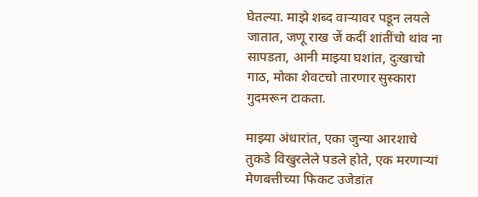घेतल्या. माझे शब्द वाऱ्यावर पडून लयले जातात, जणू राख जें कदीं शांतींचो थांव ना सापडता, आनी माझ्या घशांत, दुःखाचो गाठ, मोका शेवटचो तारणार सुस्कारा गुदमरून टाकता.

माझ्या अंधारांत, एका जुन्या आरशाचे तुकडे विखुरलेले पडले होते, एक मरणाऱ्यां मेणबत्तीच्या फिकट उजेडांत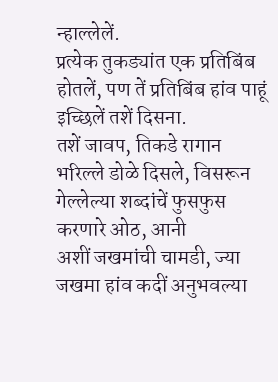न्हाल्लेलें.
प्रत्येक तुकड्यांत एक प्रतिबिंब होतलें, पण तें प्रतिबिंब हांव पाहूं इच्छिलें तशें दिसना.
तशें जावप, तिकडे रागान भरिल्ले डोळे दिसले, विसरून गेल्लेल्या शब्दांचें फुसफुस करणारे ओठ, आनी
अशीं जखमांची चामडी, ज्या जखमा हांव कदीं अनुभवल्या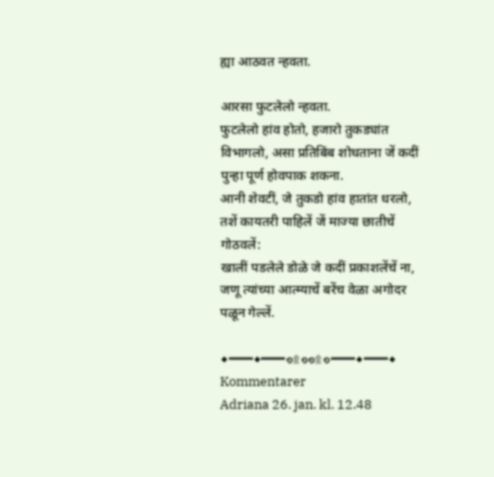ह्या आठवत न्हवता.

आरसा फुटलेलो न्हवता.
फुटलेलो हांव होतो, हजारो तुकड्यांत विभागलो, असा प्रतिबिंब शोधताना जें कदीं पुन्हा पूर्ण होवपाक शकना.
आनी शेवटीं, जे तुकडो हांव हातांत धरलो, तशें कायतरी पाहिलें जें माज्या छातीचें गोठवलें:
खालीं पडलेले डोळे जे कदीं प्रकाशलेंचें ना, जणू त्यांच्या आत्म्याचें बरेंच वेळा अगोदर पळून गेल्लें.

◆━━━◆━━━๑۩๑๑۩๑━━━◆━━━◆
Kommentarer
Adriana 26. jan. kl. 12.48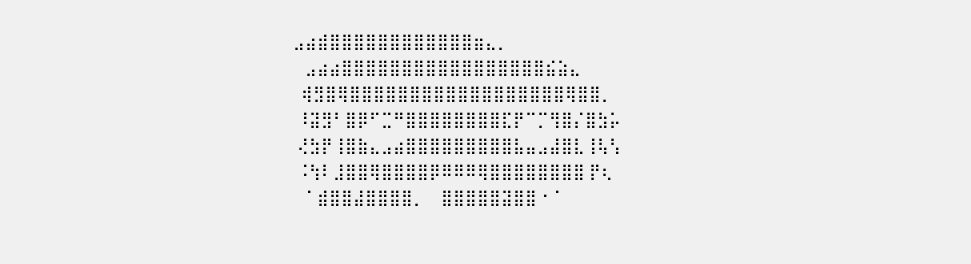⣠⣴⣾⣿⣿⣿⣿⣿⣿⣿⣿⣿⣿⣿⣿⣶⣄⡀
   ⣠⣴⣴⣿⣿⣿⣿⣿⣿⣿⣿⣿⣿⣿⣿⣿⣿⣿⣿⣿⣮⣵⣄
  ⢾⣻⣿⢿⣿⣿⣿⣿⣿⣿⣿⣿⣿⣿⣿⣿⣿⣿⣿⣿⣿⣿⢿⣿⣿⡀
 ⠸⣽⣻⠃⣿⡿⠋⣉⠛⣿⣿⣿⣿⣿⣿⣿⣿⣏⡟⠉⡉⢻⣿⡌⣿⣳⡥
 ⢜⣳⡟⢸⣿⣷⣄⣠⣴⣿⣿⣿⣿⣿⣿⣿⣿⣿⣧⣤⣠⣼⣿⣇⢸⢧⢣
 ⠨⢳⠇⣸⣿⣿⢿⣿⣿⣿⣿⡿⠿⠿⠿⢿⣿⣿⣿⣿⣿⣿⣿⣿ ⡟⢆
  ⠈ ⣾⣿⣿⣼⣿⣿⣿⣿⡀    ⣿⣿⣿⣿⣿⣽⣿⣿⠐⠈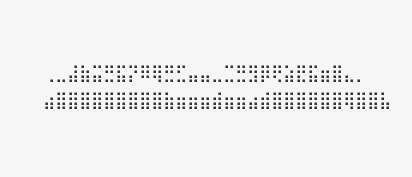⢀⣀⣼⣷⣭⣛⣯⡝⠿⢿⣛⣋⣤⣤⣀⣉⣛⣻⡿⢟⣵⣟⣯⣶⣿⣄⡀
⣴⣿⣿⣿⣿⣿⣿⣿⣿⣿⣷⣶⣶⣶⣾⣶⣶⣴⣾⣿⣿⣿⣿⣿⣿⢿⣿⣿⣧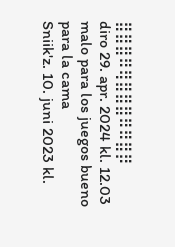⣿⣿⣿⠿⢿⣿⣿⣿⠿⠿⣿⡿
diro 29. apr. 2024 kl. 12.03
malo para los juegos bueno para la cama
Sniik'z. 10. juni 2023 kl.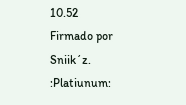10.52
Firmado por Sniik´z. :Platiunum: